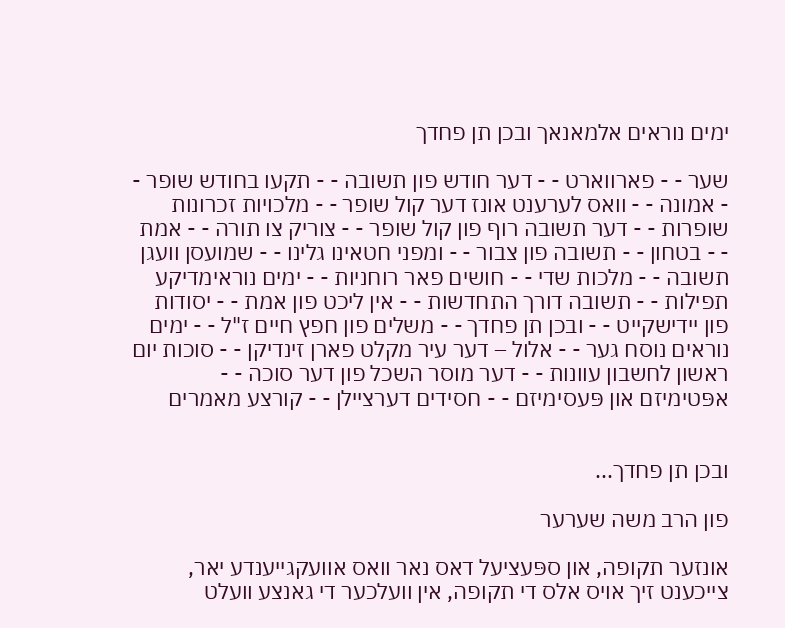ימים נוראים אלמאנאך ובכן תן פחדך

שער - - פארווארט - - דער חודש פון תשובה - - תקעו בחודש שופר - - אמונה - - וואס לערענט אונז דער קול שופר - - מלכויות זכרונות שופרות - - דער תשובה רוף פון קול שופר - - צוריק צו תורה - - אמת - - בטחון - - תשובה פון צבור - - ומפני חטאינו גלינו - - שמועסן וועגן תשובה - - מלכות שדי - - חושים פאר רוחניות - - ימים נוראימדיקע תפילות - - תשובה דורך התחדשות - - אין ליכט פון אמת - - יסודות פון יידישקייט - - ובכן תן פחדך - - משלים פון חפץ חיים ז"ל - - ימים נוראים נוסח גער - - אלול – דער עיר מקלט פארן זינדיקן - - סוכות יום ראשון לחשבון עוונות - - דער מוסר השכל פון דער סוכה - - אפּטימיזם און פּעסימיזם - - חסידים דערציילן - - קורצע מאמרים


ובכן תן פחדך...

פון הרב משה שערער

אונזער תקופה, און ספּעציעל דאס נאר וואס אוועקגייענדע יאר, צייכענט זיך אויס אלס די תקופה, אין וועלכער די גאנצע וועלט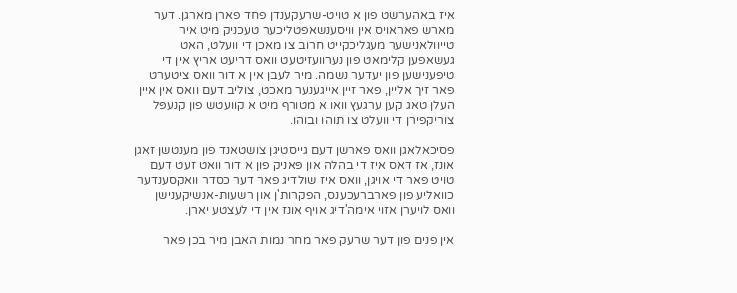איז באהערשט פון א טויט-שרעקענדן פחד פארן מארגן. דער מארש פאראויס אין וויסענשאפטליכער טעכניק מיט איר טייוולאנישער מעגליכקייט חרוב צו מאכן די וועלט, האט געשאפען קלימאט פון נערוועזיטעט וואס דריעט אריץ אין די טיפענישען פון יעדער נשמה. מיר לעבן אין א דור וואס ציטערט פאר זיך אליין, פאר זיין אייגענער מאכט, צוליב דעם וואס אין איין העלן טאג קען ערגעץ וואו א מטורף מיט א קוועטש פון קנעפּל צוריקפירן די וועלט צו תוהו ובוהו.

פסיכאלאגן וואס פארשן דעם גייסטיגן צושטאנד פון מענטשן זאגן אונז, אז דאס איז די בהלה און פּאניק פון א דור וואט זעט דעם טויט פאר די אויגן, וואס איז שולדיג פאר דער כסדר וואקסענדער כוואליע פון פארברעכענס, הפקרות'ן און רשעות-אנשיקענישן וואס לויערן אזוי אימה'דיג אויף אונז אין די לעצטע יארן.

אין פנים פון דער שרעק פאר מחר נמות האבן מיר בכן פאר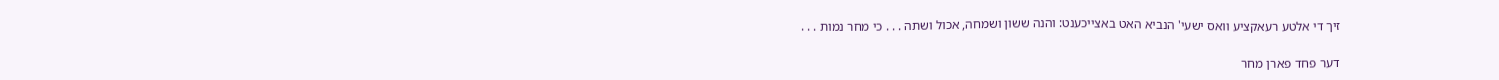זיך די אלטע רעאקציע וואס ישעי' הנביא האט באצייכענט: והנה ששון ושמחה, אכול ושתה . . . כי מחר נמות . . .

דער פחד פארן מחר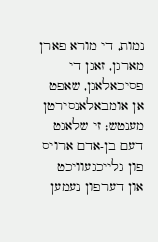נמות, די מורא פארן מארגן, זאגן די פסיכאלאגן, שאפט אן אומבאלאנסירטן מענטש; זי שלאגט דעם בן-אדם ארויס פון גלייכגעוויכט און דערפון נעמען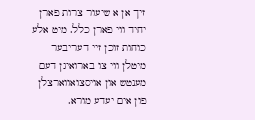זיך אן א שיעור צרות פארן יחיד ווי פארן כלל. מיט אלע כוחות זוכן זיי דעריבער מיטלן ווי צו בארואיגן דעם מענטש און אויסצואווארצלן פון אים יעדע מורא.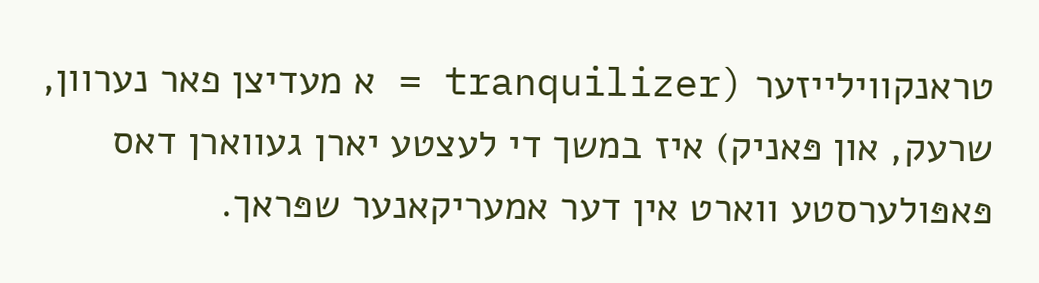טראנקווילייזער (tranquilizer = א מעדיצן פאר נערוון, שרעק, און פּאניק) איז במשך די לעצטע יארן געווארן דאס פּאפּולערסטע ווארט אין דער אמעריקאנער שפּראך.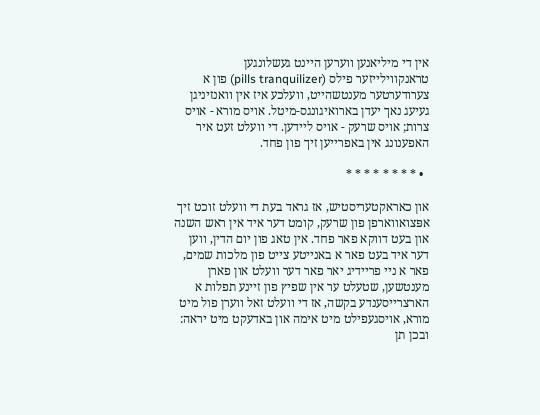אין די מיליאנען ווערען היינט געשלונגען טראנקווילייזער פילס (pills tranquilizer) פון א צערודערטער מענטשהייט, וועלכע איז אין וואנזיניגן געיעג נאך יעדן בארואיגונגס-מיטל. אויס מורא - אויס צרות; אויס שרעק - אויס ליידען. די וועלט זעט איר האפענונג אין באפרייען זיך פון פחד.

  • * * * * * * * *

און כאראקטעריסטיש, אז גראד בעת די וועלט זוכט זיך אפּצואווארפן פון שרעק, קומט דער איד אין ראש השנה און בעט דווקא פאר פחד. אין טאג פון יום הדין, ווען דער איד בעט פאר א באנייטע צייט פון מלכות שמים, פאר א ניי פריידיג יאר פאר דער וועלט און פארן מענטשען, שטעלט ער אין שפיץ פון זיינע תפלות א הארצרייסענדע בקשה, אז די וועלט זאל ווערן פול מיט מורא, אויסגעפילט מיט אימה און באדעקט מיט יראה: ובכן תן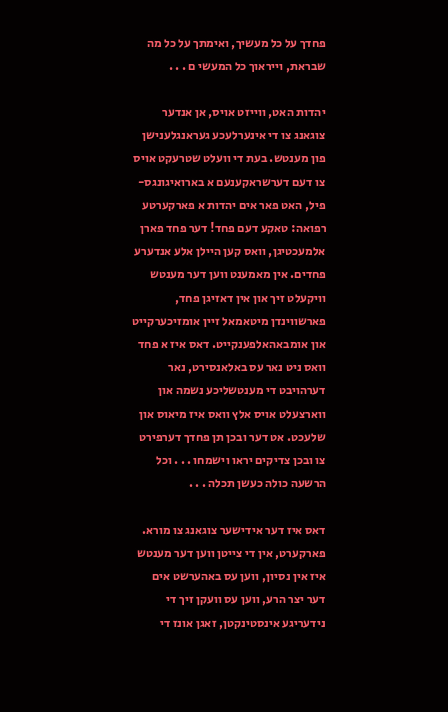פחדך על כל מעשיך, ואימתך על כל מה שבראת, וייראוך כל המעשי ם . . .

יהדות האט, ווייזט אויס, אן אנדער צוגאנג צו די אינערלעכע געראנגלענישן פון מענטש. בעת די וועלט שטרעקט אויס צו דעם דערשראקענעם א בארואיגונגס-פיל, האט פאר אים יהדות א פארקערטע רפואה: טאקע דעם פחד! דער פחד פארן אלמעכטיגן, וואס קען היילן אלע אנדערע פחדים. אין מאמענט ווען דער מענטש וויקעלט זיך און אין דאזיגן פחד, פארשווינדן מיטאמאל זיין אומזיכערקייט און אומבאהאלפענקייט. דאס איז א פחד וואס ניט נאר עס באלאנסירט, נאר דערהויבט די מענטשליכע נשמה און ווארצעלט אויס אלץ וואס איז מיאוס און שלעכט. אט דער ובכן תן פחדך דערפירט צו ובכן צדיקים יראו וישמחו . . . וכל הרשעה כולה כעשן תכלה . . .

דאס איז דער אידישער צוגאנג צו מורא. פארקערט, אין די צייטן ווען דער מענטש איז אין נסיון, ווען עס באהערשט אים דער יצר הרע, ווען עס וועקן זיך די נידעריגע אינסטינקטן, זאגן אונז די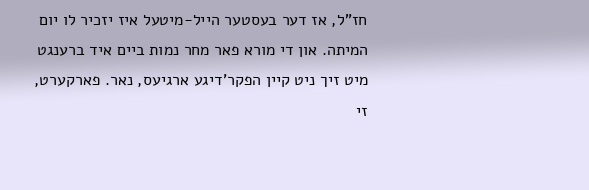חז"ל, אז דער בעסטער הייל-מיטעל איז יזכיר לו יום המיתה. און די מורא פאר מחר נמות ביים איד ברענגט מיט זיך ניט קיין הפקר'דיגע ארגיעס, נאר. פארקערט, זי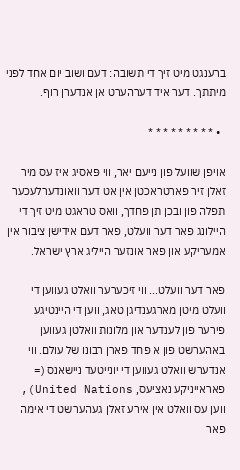ברענגט מיט זיך די תשובה: דעם ושוב יום אחד לפני מיתתך. דער איד דערהערט אן אנדערן רוף.

  • * * * * * * * * *

אויפן שוועל פון נייעם יאר, ווי פּאסיג איז עס מיר זאלן זיר פארטראכטן אין אט דער וואונדערלעכער תפלה פון ובכן תן פחדך, וואס טראגט מיט זיך די היילונג פאר דער וועלט, פאר דעם אידישן ציבור אין אמעריקע און פאר אונזער הייליג ארץ ישראל.

פאר דער וועלט... ווי זיכערער וואלט געווען די וועלט מיטן מארגענדיגן טאג, ווען די היינטיגע פירער פון לענדער און מלונות וואלטן געווען באהערשט פון א פחד פארן רבונו של עולם. ווי אנדערש וואלט געווען די יונייטעד ניישאנס (= פאראייניקע נאציעס, United Nations), ווען עס וואלט אין אירע זאלן געהערשט די אימה פאר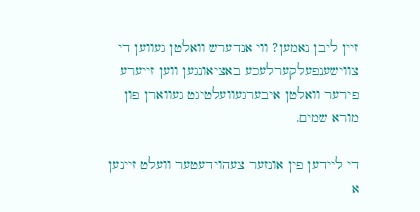זיין ליבן נאמען? ווי אנדערש וואלטן געווען די צווישענפעלקערלעכע באציאונגען ווען זייערע פירער וואלטן איבערגעוועלטיגט געווארן פון מורא שמים.

די ליידען פין אונזער צעהוידעטער וועלט זיינען א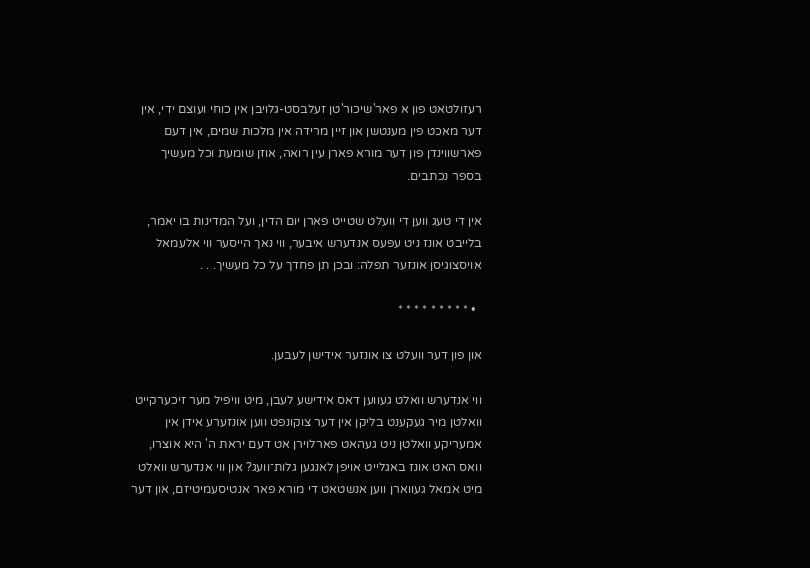רעזולטאט פון א פאר'שיכור'טן זעלבסט-גלויבן אין כוחי ועוצם ידי, אין דער מאכט פין מענטשן און זיין מרידה אין מלכות שמים, אין דעם פארשווינדן פון דער מורא פארן עין רואה, אוזן שומעת וכל מעשיך בספר נכתבים.

אין די טעג ווען די וועלט שטייט פארן יום הדין, ועל המדינות בו יאמר, בלייבט אונז ניט עפּעס אנדערש איבער, ווי נאך הייסער ווי אלעמאל אויסצוגיסן אונזער תפלה: ובכן תן פחדך על כל מעשיך. . .

  • * * * * * * * * *

און פון דער וועלט צו אונזער אידישן לעבען.

ווי אנדערש וואלט געווען דאס אידישע לעבן, מיט וויפיל מער זיכערקייט וואלטן מיר געקענט בליקן אין דער צוקונפט ווען אונזערע אידן אין אמעריקע וואלטן ניט געהאט פארלוירן אט דעם יראת ה' היא אוצרו, וואס האט אונז באגלייט אויפן לאנגען גלות־וועג? און ווי אנדערש וואלט מיט אמאל געווארן ווען אנשטאט די מורא פאר אנטיסעמיטיזם, און דער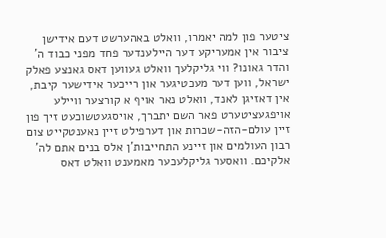ציטער פון למה יאמרו, וואלט באהערשט דעם אידישן ציבור אין אמעריקע דער היילענדער פחד מפני כבוד ה' והדר גאונו? ווי גליקלעך וואלט געווען דאס גאנצע פאלק ישראל, ווען דער מעכטיגער און רייכער אידישער קיבת, אין דאזיגן לאנד, וואלט נאר אויף א קורצער וויילע אויפגעציטערט פאר השם יתברך, אויסגעטשוכעט זיך פון זיין עולם-הזה-שכרות און דערפילט זיין נאענטקייט צום רבון העולמים און זיינע התחייבות'ן אלס בנים אתם לה' אלקיכם. וואסער גליקלעכער מאמענט וואלט דאס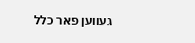געווען פאר כלל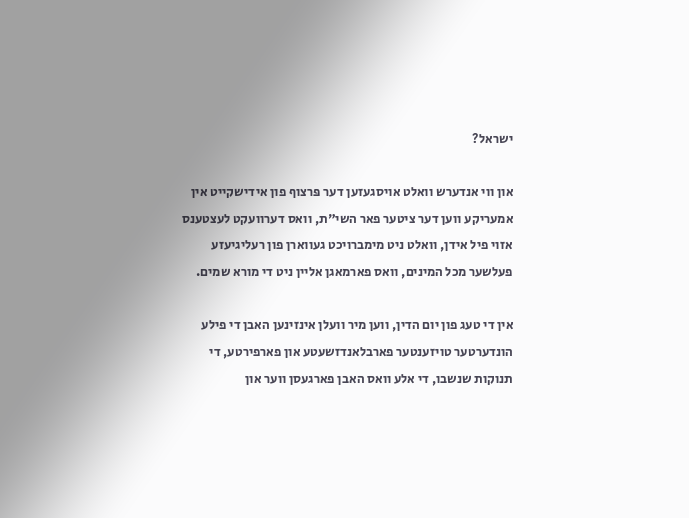ישראל?

און ווי אנדערש וואלט אויסגעזען דער פּרצוף פון אידישקייט אין אמעריקע ווען דער ציטער פאר השי"ת, וואס דערוועקט לעצטענס אזוי פיל אידן, וואלט ניט מימברויכט געווארן פון רעליגיעזע פעלשער מכל המינים, וואס פארמאגן אליין ניט די מורא שמים.

אין די טעג פון יום הדין, ווען מיר וועלן אינזינען האבן די פילע הונדערטער טויזענטער פארבלאנדזשעטע און פארפירטע, די תנוקות שנשבו, די אלע וואס האבן פארגעסן ווער און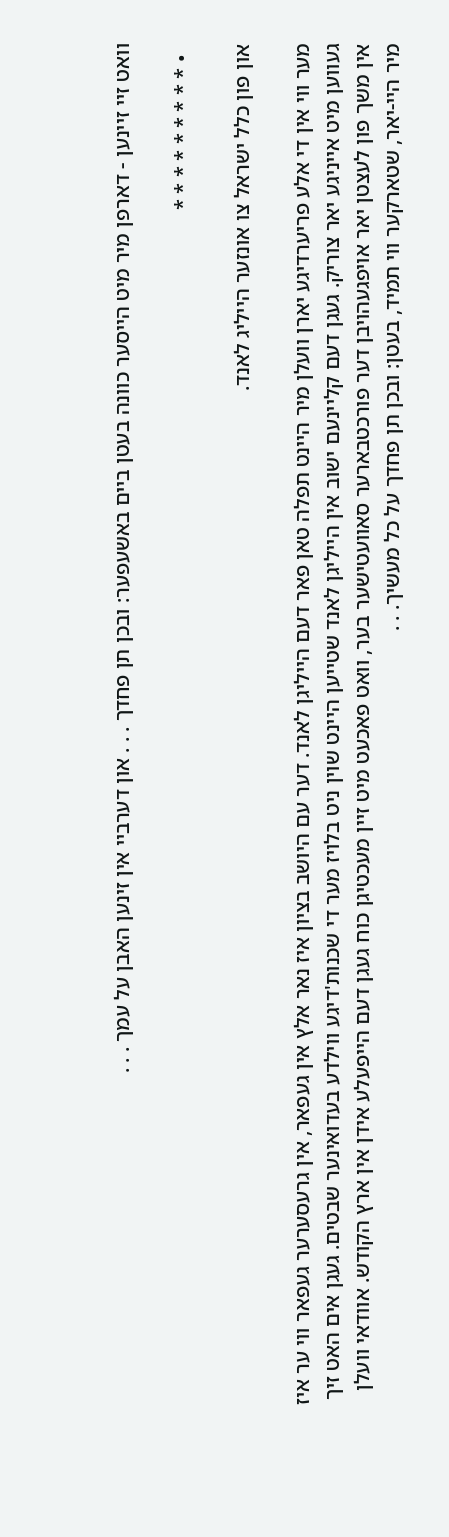וואט זיי זיינען - דארפן מיר מיט הייסער כוונה בעטן ביים באשעפער: ובכן תן פחדך . . . און דערביי אין זינען האבן על עמך . . .

  • * * * * * * * * *

און פון כלל ישראל צו אונזער הייליג לאנד.

מער ווי אין די אלע פריערדיגע יארן וועלן מיר היינט תפלה טאן פאר דעם הייליגן לאנד. דער עם היושב בציון איז נאר אלץ אין געפאר, אין גרעסערער געפאר ווי ער איז געווען מיט אייניגע יאר צוריק. געגן דעם קליינעם ישוב אין הייליגן לאנד שטייען היינט שוין ניט בלויז מער די שכנות'דיגע ווילדע בעדואינער שבטים. געגן אים האט זיך אין משך פון לעצטן יאר אויפגעהויבן דער פורכטבארער סאוועטישער בער, וואט פאכעט מיט זיין מעכטיגן כוח געגן דעם הייפעלע אידן אין ארץ הקודש. אוודאי וועלן מיר היי-יאר, שטארקער ווי תמיד, בעטן: ובכן תן פחדך על כל מעשיך. . .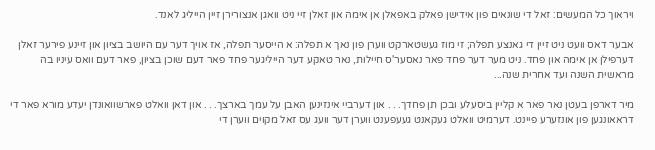ויראוך כל המעשים: זאל די שונאים פון אידישן פאלק באפאלן אן אימה און זאלן זיי ניט וואגן אנצורירן זיין הייליג לאנד.

אבער דאס וועט ניט זיין די גאנצע תפלה; זי מוז געשטארקט ווערן פון נאך א תפלה: א הייסער תפלה, אז אויך דער עם היושב בציון און זיינע פירער זאלן דערפילן אן אימה און פחד. ניט מער דער פחד פאר נאסער'ס חיילות, נאר טאקע דער הייליגער פחד פאר דעם שוכן בציון, פאר דעם וואס עיניו בה מראשית השנה ועד אחרית שנה...

מיר דארפן בעטן נאר פאר א קליין ביסעלע ובכן תן פחדך. . . און דערביי אינזינען האבן על עמך בארצך. . . און דאן וואלט פארשוואונדן יעדע מורא פאר די דראאונגען פון אונזערע פיינט. דערמיט וואלט געקאנט געעפענט ווערן דער וועג עס זאל מקוים ווערן די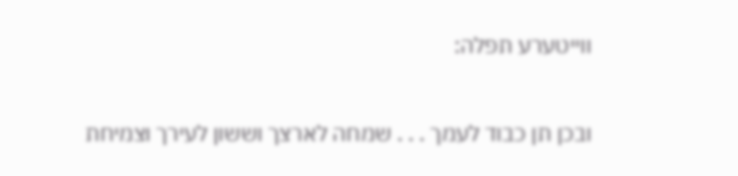ווייטערע תפלה:

ובכן תן כבוד לעמך . . . שמחה לארצך וששון לעירך וצמיחת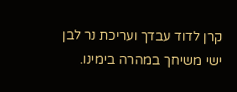קרן לדוד עבדך ועריכת נר לבן ישי משיחך במהרה בימינו.